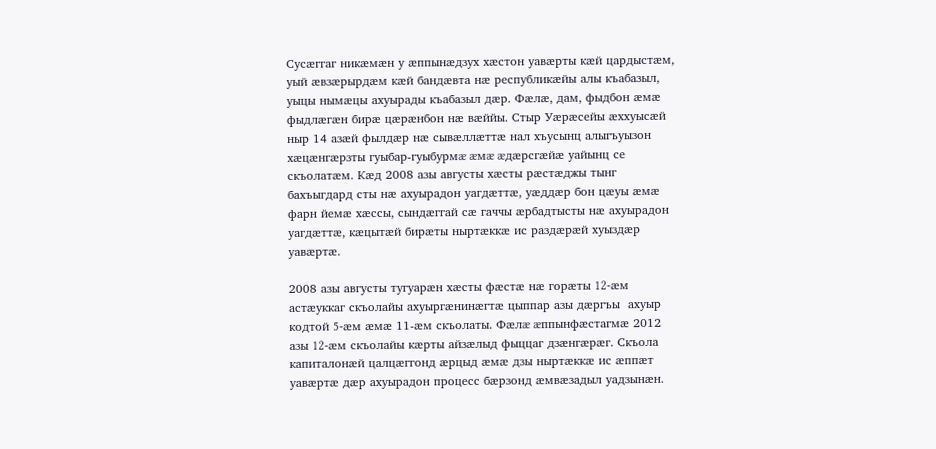Cусæггаг никæмæн у æппынæдзух хæстон уавæрты кæй цардыстæм, уый æвзæрырдæм кæй бандæвта нæ республикæйы алы къабазыл, уыцы нымæцы ахуырады къабазыл дæр. Фæлæ, дам, фыдбон æмæ фыдлæгæн бирæ цæрæнбон нæ вæййы. Стыр Уæрæсейы æххуысæй ныр 14 азæй фылдæр нæ сывæллæттæ нал хъусынц алыгъуызон хæцæнгæрзты гуыбар-гуыбурмæ æмæ æдæрсгæйæ уайынц се скъолатæм. Кæд 2008 азы августы хæсты рæстæджы тынг бахъыгдард сты нæ ахуырадон уагдæттæ, уæддæр бон цæуы æмæ фарн йемæ хæссы, сындæггай сæ гаччы æрбадтысты нæ ахуырадон уагдæттæ, кæцытæй бирæты ныртæккæ ис раздæрæй хуыздæр уавæртæ.

2008 азы августы тугуарæн хæсты фæстæ нæ горæты 12-æм астæуккаг скъолайы ахуыргæнинæгтæ цыппар азы дæргъы  ахуыр кодтой 5-æм æмæ 11-æм скъолаты. Фæлæ æппынфæстагмæ 2012 азы 12-æм скъолайы кæрты айзæлыд фыццаг дзæнгæрæг. Скъола капиталонæй цалцæггонд æрцыд æмæ дзы ныртæккæ ис æппæт уавæртæ дæр ахуырадон процесс бæрзонд æмвæзадыл уадзынæн.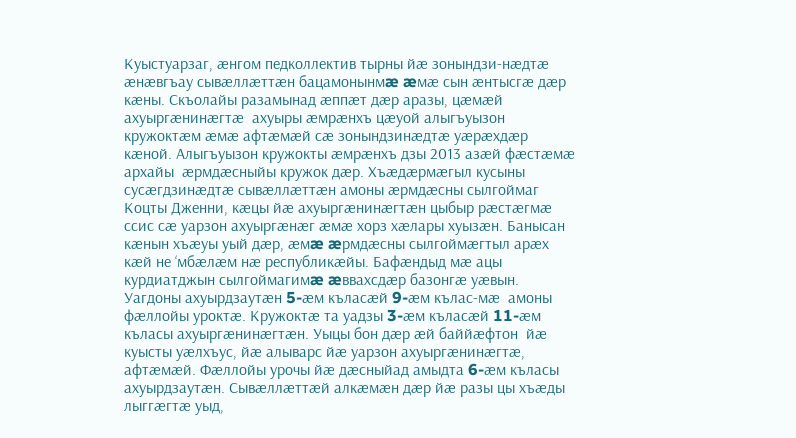Куыстуарзаг, æнгом педколлектив тырны йæ зонындзи-нæдтæ æнæвгъау сывæллæттæн бацамонынмæ æмæ сын æнтысгæ дæр кæны. Скъолайы разамынад æппæт дæр аразы, цæмæй ахуыргæнинæгтæ  ахуыры æмрæнхъ цæуой алыгъуызон кружоктæм æмæ афтæмæй сæ зонындзинæдтæ уæрæхдæр кæной. Алыгъуызон кружокты æмрæнхъ дзы 2013 азæй фæстæмæ архайы  æрмдæсныйы кружок дæр. Хъæдæрмæгыл кусыны сусæгдзинæдтæ сывæллæттæн амоны æрмдæсны сылгоймаг  Коцты Дженни, кæцы йæ ахуыргæнинæгтæн цыбыр рæстæгмæ ссис сæ уарзон ахуыргæнæг æмæ хорз хæлары хуызæн. Банысан кæнын хъæуы уый дæр, æмæ æрмдæсны сылгоймæгтыл арæх кæй не ‘мбæлæм нæ республикæйы. Бафæндыд мæ ацы курдиатджын сылгоймагимæ æввахсдæр базонгæ уæвын. Уагдоны ахуырдзаутæн 5-æм къласæй 9-æм кълас-мæ  амоны фæллойы уроктæ. Кружоктæ та уадзы 3-æм къласæй 11-æм къласы ахуыргæнинæгтæн. Уыцы бон дæр æй баййæфтон  йæ куысты уæлхъус, йæ алыварс йæ уарзон ахуыргæнинæгтæ, афтæмæй. Фæллойы урочы йæ дæсныйад амыдта 6-æм къласы ахуырдзаутæн. Сывæллæттæй алкæмæн дæр йæ разы цы хъæды лыггæгтæ уыд,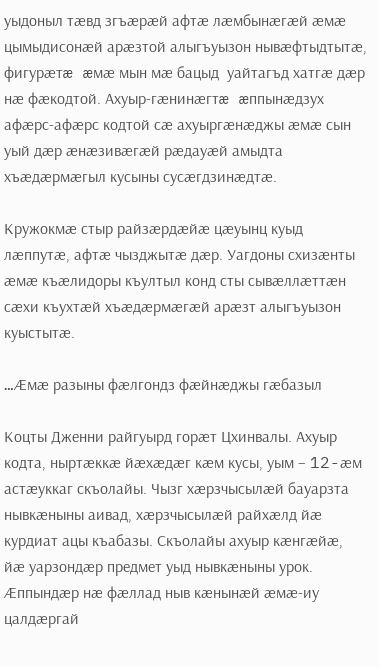уыдоныл тæвд згъæрæй афтæ лæмбынæгæй æмæ цымыдисонæй арæзтой алыгъуызон нывæфтыдтытæ, фигурæтæ æмæ мын мæ бацыд  уайтагъд хатгæ дæр нæ фæкодтой. Ахуыр-гæнинæгтæ æппынæдзух афæрс-афæрс кодтой сæ ахуыргæнæджы æмæ сын уый дæр æнæзивæгæй рæдауæй амыдта хъæдæрмæгыл кусыны сусæгдзинæдтæ.

Кружокмæ стыр райзæрдæйæ цæуынц куыд лæппутæ, афтæ чызджытæ дæр. Уагдоны схизæнты æмæ къæлидоры къултыл конд сты сывæллæттæн сæхи къухтæй хъæдæрмæгæй арæзт алыгъуызон куыстытæ.

…Æмæ разыны фæлгондз фæйнæджы гæбазыл

Коцты Дженни райгуырд горæт Цхинвалы. Ахуыр кодта, ныртæккæ йæхæдæг кæм кусы, уым – 12-æм астæуккаг скъолайы. Чызг хæрзчысылæй бауарзта нывкæныны аивад, хæрзчысылæй райхæлд йæ курдиат ацы къабазы. Скъолайы ахуыр кæнгæйæ, йæ уарзондæр предмет уыд нывкæныны урок. Æппындæр нæ фæллад ныв кæнынæй æмæ-иу цалдæргай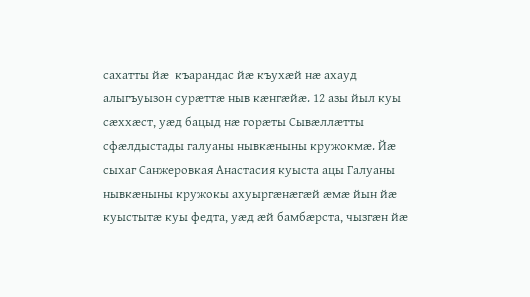сахатты йæ  къарандас йæ къухæй нæ ахауд алыгъуызон сурæттæ ныв кæнгæйæ. 12 азы йыл куы сæххæст, уæд бацыд нæ горæты Сывæллæтты сфæлдыстады галуаны нывкæныны кружокмæ. Йæ сыхаг Санжеровкая Анастасия куыста ацы Галуаны нывкæныны кружокы ахуыргæнæгæй æмæ йын йæ куыстытæ куы федта, уæд æй бамбæрста, чызгæн йæ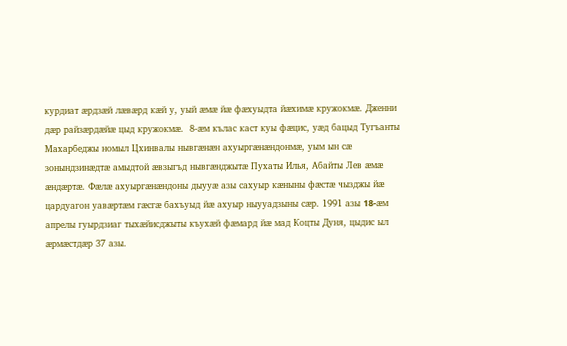курдиат æрдзæй лæвæрд кæй у, уый æмæ йæ фæхуыдта йæхимæ кружокмæ. Дженни дæр райзæрдæйæ цыд кружокмæ.  8-æм кълас каст куы фæцис, уæд бацыд Тугъанты Махарбеджы номыл Цхинвалы нывгæнæн ахуыргæнæндонмæ, уым ын сæ зонындзинæдтæ амыдтой æвзыгъд нывгæнджытæ Пухаты Илья, Абайты Лев æмæ æндæртæ. Фæлæ ахуыргæнæндоны дыууæ азы сахуыр кæныны фæстæ чызджы йæ цардуагон уавæртæм гæсгæ бахъуыд йæ ахуыр ныууадзыны сæр. 1991 азы 18-æм апрелы гуырдзиаг тыхæйисджыты къухæй фæмард йæ мад Коцты Дуня, цыдис ыл æрмæстдæр 37 азы.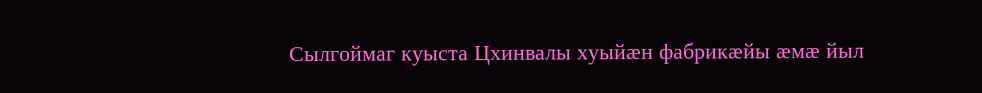Сылгоймаг куыста Цхинвалы хуыйæн фабрикæйы æмæ йыл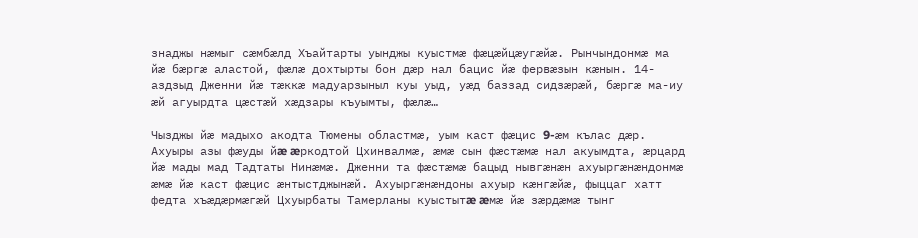знаджы нæмыг сæмбæлд Хъайтарты уынджы куыстмæ фæцæйцæугæйæ. Рынчындонмæ ма йæ бæргæ аластой, фæлæ дохтырты бон дæр нал бацис йæ фервæзын кæнын. 14-аздзыд Дженни йæ тæккæ мадуарзыныл куы уыд, уæд баззад сидзæрæй, бæргæ ма-иу æй агуырдта цæстæй хæдзары къуымты, фæлæ…

Чызджы йæ мадыхо акодта Тюмены областмæ, уым каст фæцис 9-æм кълас дæр. Ахуыры азы фæуды йæ æркодтой Цхинвалмæ, æмæ сын фæстæмæ нал акуымдта, æрцард йæ мады мад Тадтаты Нинæмæ. Дженни та фæстæмæ бацыд нывгæнæн ахуыргæнæндонмæ æмæ йæ каст фæцис æнтыстджынæй. Ахуыргæнæндоны ахуыр кæнгæйæ, фыццаг хатт федта хъæдæрмæгæй Цхуырбаты Тамерланы куыстытæ æмæ йæ зæрдæмæ тынг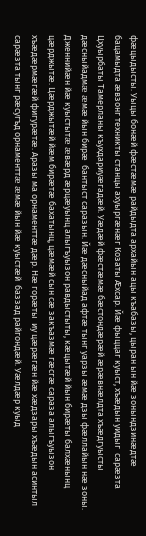фæцыдысты. Уыцы бонæй фæстæмæ райдыдта архайын ацы къабазы, цыран ын йæ зонындзинæдтæ бацамыдта æвзонг техникты станцы ахуыргæнæг Козаты Æхсар. Йæ фыццаг куыст, хъæдын уидыг  сарæзта Цхуырбаты Тамерланы къухдариуæгадæй. Уæдæй фæстæмæ бæстондæрæй æрæвнæлдта хъæдгуысты дæсныйадмæ æмæ йын бирæ  бантыст саразын. Йæ дæсныйад афтæ тынг уарзы æмæ дзы фæллайын нæ зоны. Дженнийæн йæ куыстытæ æвæрд æрцæуынц алыгъуызон равдыстыты, кæцытæй йын бирæты балхæнынц цæрджытæ. Цæрджытæй йæм бирæтæ бахатынц, цæмæй сын сæ закъазмæ гæсгæ сараза алыгъуызон хъæдæрмæгæй фигурæтæ. Аразы ма орнаменттæ дæр. Нæ горæты  иу цæрæгæн йæ хæдзары хъæдын асинтыл  сарæзта тынг рæсугъд орнаменттæ æмæ йын йæ куыстæй  баззад райгондæй. Уæлдæр куыд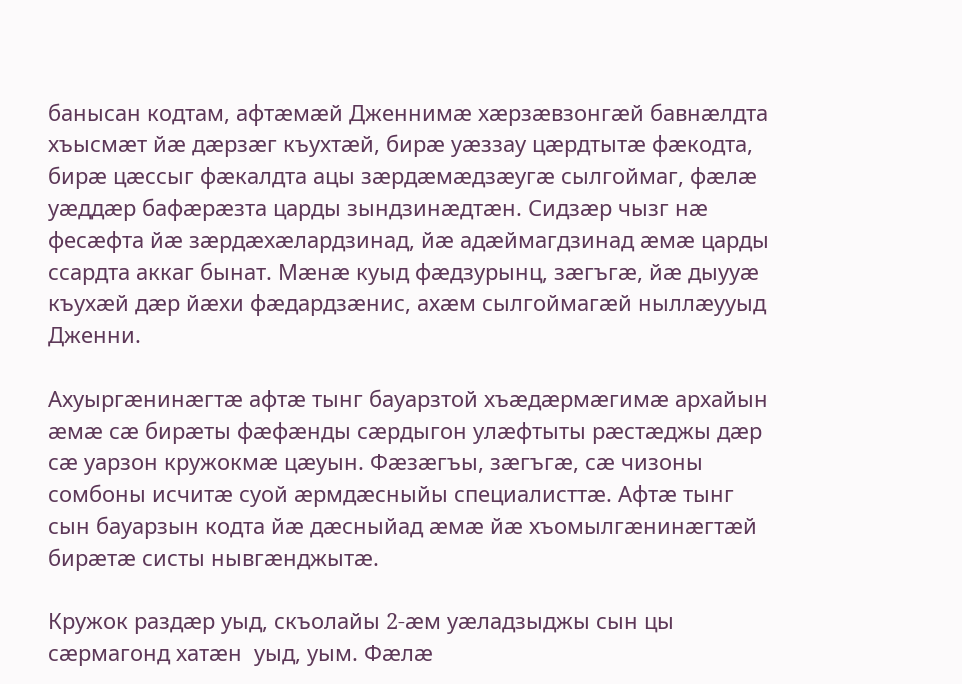банысан кодтам, афтæмæй Дженнимæ хæрзæвзонгæй бавнæлдта хъысмæт йæ дæрзæг къухтæй, бирæ уæззау цæрдтытæ фæкодта, бирæ цæссыг фæкалдта ацы зæрдæмæдзæугæ сылгоймаг, фæлæ уæддæр бафæрæзта царды зындзинæдтæн. Сидзæр чызг нæ фесæфта йæ зæрдæхæлардзинад, йæ адæймагдзинад æмæ царды ссардта аккаг бынат. Мæнæ куыд фæдзурынц, зæгъгæ, йæ дыууæ къухæй дæр йæхи фæдардзæнис, ахæм сылгоймагæй ныллæууыд Дженни.

Ахуыргæнинæгтæ афтæ тынг бауарзтой хъæдæрмæгимæ архайын æмæ сæ бирæты фæфæнды сæрдыгон улæфтыты рæстæджы дæр сæ уарзон кружокмæ цæуын. Фæзæгъы, зæгъгæ, сæ чизоны сомбоны исчитæ суой æрмдæсныйы специалисттæ. Афтæ тынг сын бауарзын кодта йæ дæсныйад æмæ йæ хъомылгæнинæгтæй бирæтæ систы нывгæнджытæ.

Кружок раздæр уыд, скъолайы 2-æм уæладзыджы сын цы сæрмагонд хатæн  уыд, уым. Фæлæ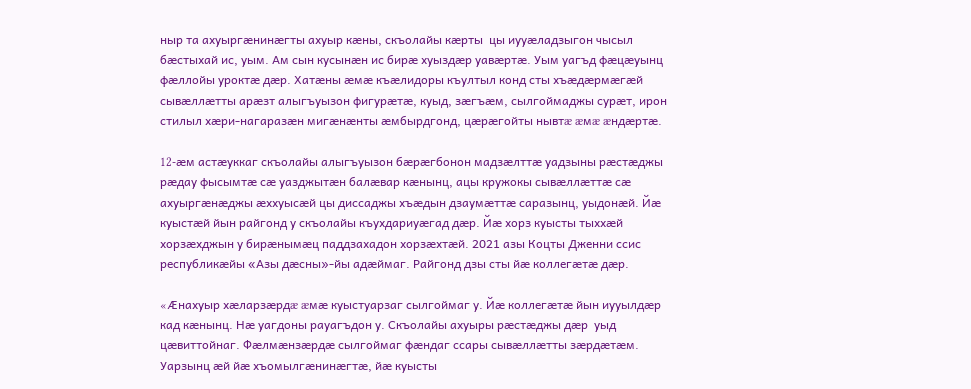ныр та ахуыргæнинæгты ахуыр кæны, скъолайы кæрты  цы иууæладзыгон чысыл бæстыхай ис, уым. Ам сын кусынæн ис бирæ хуыздæр уавæртæ. Уым уагъд фæцæуынц фæллойы уроктæ дæр. Хатæны æмæ къæлидоры къултыл конд сты хъæдæрмæгæй сывæллæтты арæзт алыгъуызон фигурæтæ, куыд, зæгъæм, сылгоймаджы сурæт, ирон стилыл хæри-нагаразæн мигæнæнты æмбырдгонд, цæрæгойты нывтæ æмæ æндæртæ.

12-æм астæуккаг скъолайы алыгъуызон бæрæгбонон мадзæлттæ уадзыны рæстæджы рæдау фысымтæ сæ уазджытæн балæвар кæнынц, ацы кружокы сывæллæттæ сæ ахуыргæнæджы æххуысæй цы диссаджы хъæдын дзаумæттæ саразынц, уыдонæй. Йæ куыстæй йын райгонд у скъолайы къухдариуæгад дæр. Йæ хорз куысты тыххæй хорзæхджын у бирæнымæц паддзахадон хорзæхтæй. 2021 азы Коцты Дженни ссис республикæйы «Азы дæсны»-йы адæймаг. Райгонд дзы сты йæ коллегæтæ дæр.

«Æнахуыр хæларзæрдæ æмæ куыстуарзаг сылгоймаг у. Йæ коллегæтæ йын иууылдæр кад кæнынц. Нæ уагдоны рауагъдон у. Скъолайы ахуыры рæстæджы дæр  уыд цæвиттойнаг. Фæлмæнзæрдæ сылгоймаг фæндаг ссары сывæллæтты зæрдæтæм. Уарзынц æй йæ хъомылгæнинæгтæ, йæ куысты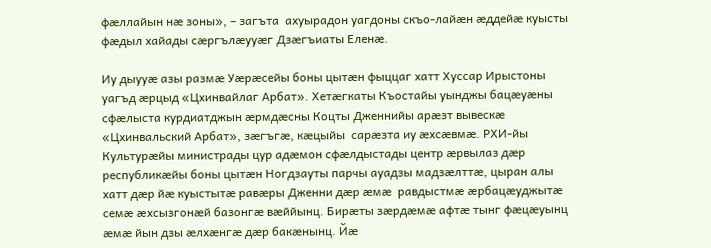фæллайын нæ зоны», – загъта  ахуырадон уагдоны скъо-лайæн æддейæ куысты фæдыл хайады сæргълæууæг Дзæгъиаты Еленæ.

Иу дыууæ азы размæ Уæрæсейы боны цытæн фыццаг хатт Хуссар Ирыстоны уагъд æрцыд «Цхинвайлаг Арбат». Хетæгкаты Къостайы уынджы бацæуæны сфæлыста курдиатджын æрмдæсны Коцты Дженнийы арæзт вывескæ «Цхинвальский Арбат», зæгъгæ, кæцыйы  сарæзта иу æхсæвмæ. РХИ-йы Культурæйы министрады цур адæмон сфæлдыстады центр æрвылаз дæр республикæйы боны цытæн Ногдзауты парчы ауадзы мадзæлттæ, цыран алы хатт дæр йæ куыстытæ равæры Дженни дæр æмæ  равдыстмæ æрбацæуджытæ семæ æхсызгонæй базонгæ вæййынц. Бирæты зæрдæмæ афтæ тынг фæцæуынц æмæ йын дзы æлхæнгæ дæр бакæнынц. Йæ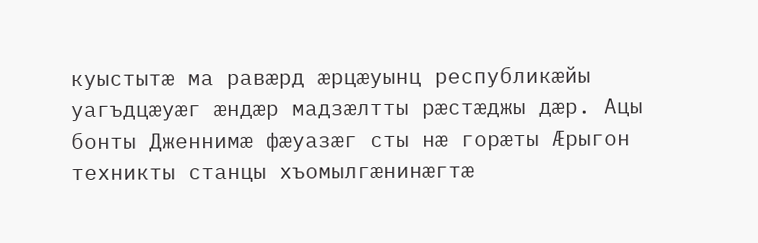куыстытæ ма равæрд æрцæуынц республикæйы уагъдцæуæг æндæр мадзæлтты рæстæджы дæр. Ацы бонты Дженнимæ фæуазæг сты нæ горæты Æрыгон техникты станцы хъомылгæнинæгтæ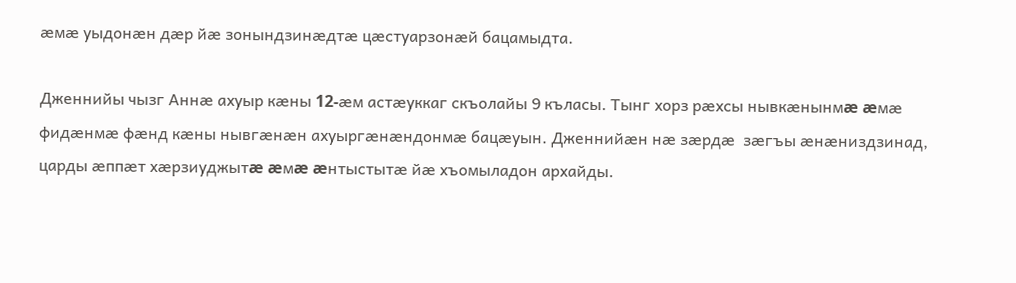æмæ уыдонæн дæр йæ зонындзинæдтæ цæстуарзонæй бацамыдта.

Дженнийы чызг Аннæ ахуыр кæны 12-æм астæуккаг скъолайы 9 къласы. Тынг хорз рæхсы нывкæнынмæ æмæ фидæнмæ фæнд кæны нывгæнæн ахуыргæнæндонмæ бацæуын. Дженнийæн нæ зæрдæ  зæгъы æнæниздзинад, царды æппæт хæрзиуджытæ æмæ æнтыстытæ йæ хъомыладон архайды.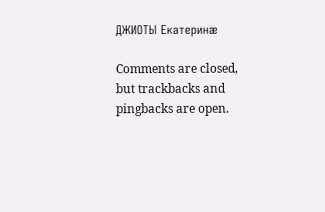ДЖИОТЫ Екатеринæ

Comments are closed, but trackbacks and pingbacks are open.